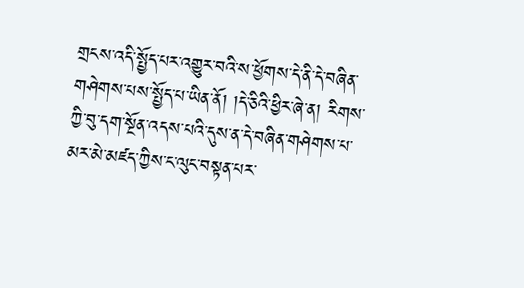གྲངས་འདི་སྤྱོད་པར་འགྱུར་བའི་ས་ཕྱོགས་དེ་ནི་དེ་བཞིན་གཤེགས་པས་སྤྱོད་པ་ཡིན་ནོ། །དེ་ཅིའི་ཕྱིར་ཞེ་ན། རིགས་ཀྱི་བུ་དག་སྔོན་འདས་པའི་དུས་ན་དེ་བཞིན་གཤེགས་པ་མར་མེ་མཛད་ཀྱིས་ང་ལུང་བསྟན་པར་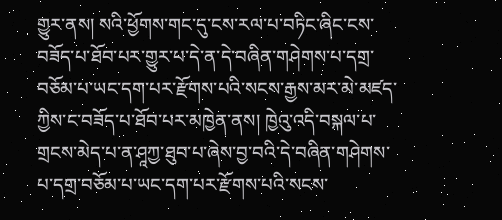གྱུར་ནས། སའི་ཕྱོགས་གང་དུ་ངས་རལ་པ་བཏིང་ཞིང་ངས་བཟོད་པ་ཐོབ་པར་གྱུར་པ་དེ་ན་དེ་བཞིན་གཤེགས་པ་དགྲ་བཅོམ་པ་ཡང་དག་པར་རྫོགས་པའི་སངས་རྒྱས་མར་མེ་མཛད་ཀྱིས་ང་བཟོད་པ་ཐོབ་པར་མཁྱེན་ནས། ཁྱེའུ་འདི་བསྐལ་པ་གྲངས་མེད་པ་ན་ཤཱཀྱ་ཐུབ་པ་ཞེས་བྱ་བའི་དེ་བཞིན་གཤེགས་པ་དགྲ་བཅོམ་པ་ཡང་དག་པར་རྫོགས་པའི་སངས་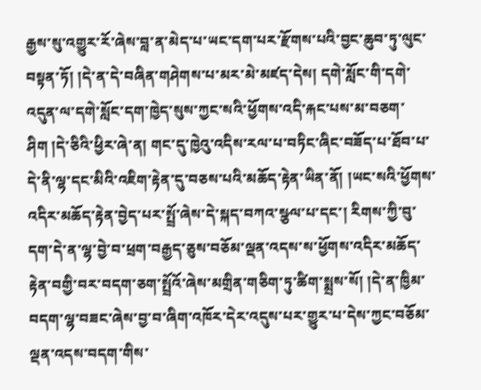རྒྱས་སུ་འགྱུར་རོ་ཞེས་བླ་ན་མེད་པ་ཡང་དག་པར་རྫོགས་པའི་བྱང་ཆུབ་ཏུ་ལུང་བསྟན་ཏོ། །དེ་ན་དེ་བཞིན་གཤེགས་པ་མར་མེ་མཛད་དེས། དགེ་སློང་གི་དགེ་འདུན་ལ་དགེ་སློང་དག་ཁྱེད་སུས་ཀྱང་སའི་ཕྱོགས་འདི་རྐང་པས་མ་བཅག་ཤིག །དེ་ཅིའི་ཕྱིར་ཞེ་ན། གང་དུ་ཁྱེའུ་འདིས་རལ་པ་བཏིང་ཞིང་བཟོད་པ་ཐོབ་པ་དེ་ནི་ལྷ་དང་མིའི་འཇིག་རྟེན་དུ་བཅས་པའི་མཆོད་རྟེན་ཡིན་ནོ། །ཡང་སའི་ཕྱོགས་འདིར་མཆོད་རྟེན་བྱེད་པར་སྤྲོ་ཞེས་དེ་སྐད་བཀའ་སྩལ་པ་དང་། རིགས་ཀྱི་བུ་དག་དེ་ན་ལྷ་བྱེ་བ་ཕྲག་བརྒྱད་ཅུས་བཅོམ་ལྡན་འདས་ས་ཕྱོགས་འདིར་མཆོད་རྟེན་བགྱི་བར་བདག་ཅག་སྤྲོའོ་ཞེས་མགྲིན་གཅིག་ཏུ་ཚིག་སྨྲས་སོ། །དེ་ན་ཁྱིམ་བདག་ལྷ་བཟང་ཞེས་བྱ་བ་ཞིག་འཁོར་དེར་འདུས་པར་གྱུར་པ་དེས་ཀྱང་བཅོམ་ལྡན་འདས་བདག་གིས་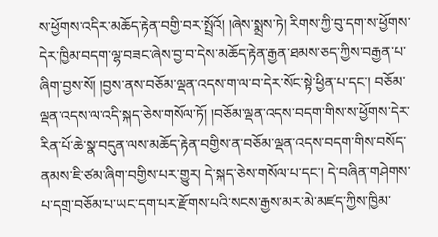ས་ཕྱོགས་འདིར་མཆོད་རྟེན་བགྱི་བར་སྤྲོའོ། །ཞེས་སྨྲས་ཏེ། རིགས་ཀྱི་བུ་དག་ས་ཕྱོགས་དེར་ཁྱིམ་བདག་ལྷ་བཟང་ཞེས་བྱ་བ་དེས་མཆོད་རྟེན་རྒྱན་ཐམས་ཅད་ཀྱིས་བརྒྱན་པ་ཞིག་བྱས་སོ། །བྱས་ནས་བཅོམ་ལྡན་འདས་ག་ལ་བ་དེར་སོང་སྟེ་ཕྱིན་པ་དང་། བཅོམ་ལྡན་འདས་ལ་འདི་སྐད་ཅེས་གསོལ་ཏོ། །བཅོམ་ལྡན་འདས་བདག་གིས་ས་ཕྱོགས་དེར་རིན་པོ་ཆེ་སྣ་བདུན་ལས་མཆོད་རྟེན་བགྱིས་ན་བཅོམ་ལྡན་འདས་བདག་གིས་བསོད་ནམས་ཇི་ཙམ་ཞིག་བགྱིས་པར་གྱུར། དེ་སྐད་ཅེས་གསོལ་པ་དང་། དེ་བཞིན་གཤེགས་པ་དགྲ་བཅོམ་པ་ཡང་དག་པར་རྫོགས་པའི་སངས་རྒྱས་མར་མེ་མཛད་ཀྱིས་ཁྱིམ་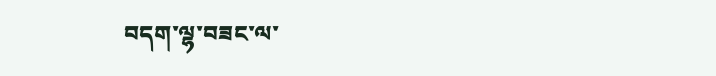བདག་ལྷ་བཟང་ལ་